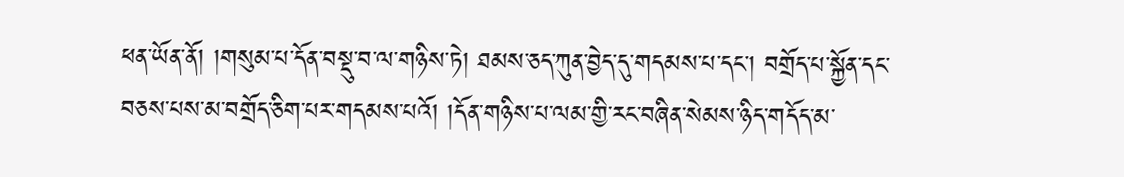ཕན་ཡོན་ནོ། །གསུམ་པ་དོན་བསྡུ་བ་ལ་གཉིས་ཏེ། ཐམས་ཅད་ཀུན་བྱེད་དུ་གདམས་པ་དང་། བགྲོད་པ་སྐྱོན་དང་བཅས་པས་མ་བགྲོད་ཅིག་པར་གདམས་པའོ། །དོན་གཉིས་པ་ལམ་གྱི་རང་བཞིན་སེམས་ཉིད་གདོད་མ་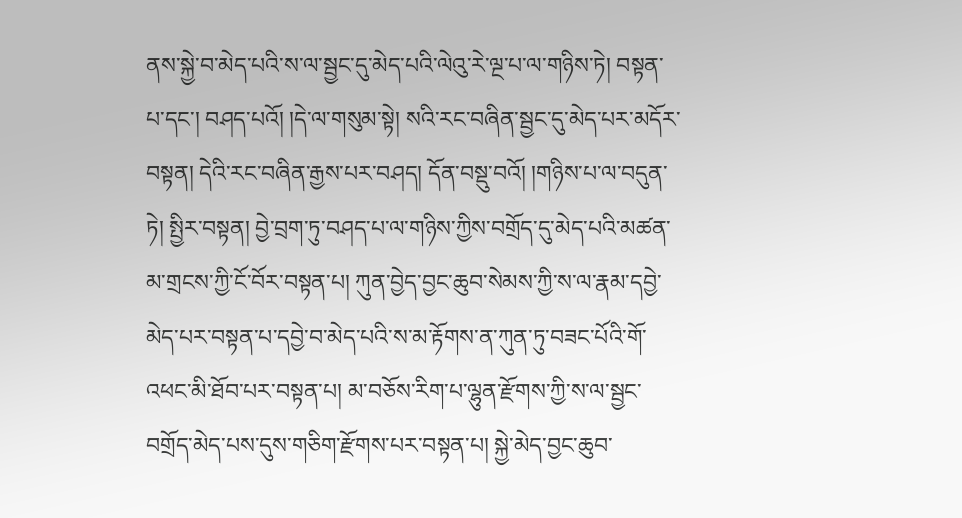ནས་སྐྱེ་བ་མེད་པའི་ས་ལ་སྦྱང་དུ་མེད་པའི་ལེའུ་རེ་ལྔ་པ་ལ་གཉིས་ཏེ། བསྟན་པ་དང་། བཤད་པའོ། །དེ་ལ་གསུམ་སྟེ། སའི་རང་བཞིན་སྦྱང་དུ་མེད་པར་མདོར་བསྟན། དེའི་རང་བཞིན་རྒྱས་པར་བཤད། དོན་བསྡུ་བའོ། །གཉིས་པ་ལ་བདུན་ཏེ། སྤྱིར་བསྟན། བྱེ་བྲག་ཏུ་བཤད་པ་ལ་གཉིས་ཀྱིས་བགྲོད་དུ་མེད་པའི་མཚན་མ་གྲངས་ཀྱི་ངོ་བོར་བསྟན་པ། ཀུན་བྱེད་བྱང་ཆུབ་སེམས་ཀྱི་ས་ལ་རྣམ་དབྱེ་མེད་པར་བསྟན་པ་དབྱེ་བ་མེད་པའི་ས་མ་རྟོགས་ན་ཀུན་ཏུ་བཟང་པོའི་གོ་འཕང་མི་ཐོབ་པར་བསྟན་པ། མ་བཅོས་རིག་པ་ལྷུན་རྫོགས་ཀྱི་ས་ལ་སྦྱང་བགྲོད་མེད་པས་དུས་གཅིག་རྫོགས་པར་བསྟན་པ། སྐྱེ་མེད་བྱང་ཆུབ་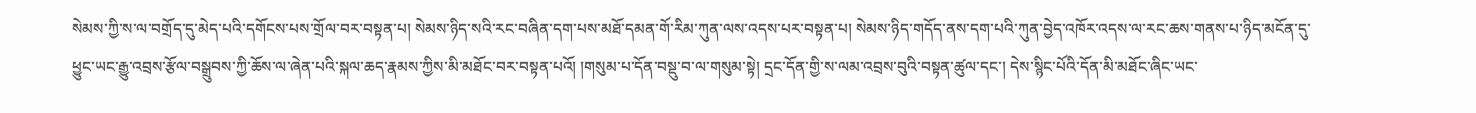སེམས་ཀྱི་ས་ལ་བགྲོད་དུ་མེད་པའི་དགོངས་པས་གྲོལ་བར་བསྟན་པ། སེམས་ཉིད་སའི་རང་བཞིན་དག་པས་མཐོ་དམན་གོ་རིམ་ཀུན་ལས་འདས་པར་བསྟན་པ། སེམས་ཉིད་གདོད་ནས་དག་པའི་ཀུན་བྱེད་འཁོར་འདས་ལ་རང་ཆས་གནས་པ་ཉིད་མངོན་དུ་ཕྱུང་ཡང་རྒྱུ་འབྲས་རྩོལ་བསྒྲུབས་ཀྱི་ཆོས་ལ་ཞེན་པའི་སྐལ་ཆད་རྣམས་ཀྱིས་མི་མཐོང་བར་བསྟན་པའོ། །གསུམ་པ་དོན་བསྡུ་བ་ལ་གསུམ་སྟེ། དྲང་དོན་གྱི་ས་ལམ་འབྲས་བུའི་བསྟན་ཚུལ་དང་། དེས་སྙིང་པོའི་དོན་མི་མཐོང་ཞིང་ཡང་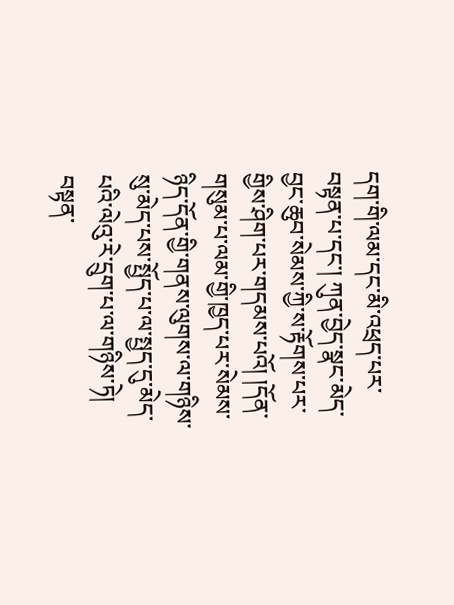དག་གི་ལམ་དང་མི་འཕྲད་པར་བསྟན་པ་དང་། ཀུན་བྱེད་སྣང་མེད་བྱང་ཆུབ་སེམས་ཀྱི་ས་རྟོགས་པར་གྱིས་ཤིག་པར་གདམས་པའོ། །དོན་གསུམ་པ་ལམ་གྱི་ཁྱད་པར་སེམས་ཉིད་དོན་གྱི་གནས་ལུགས་ལ་གཉིས་སུ་མེད་པས་སྤྱོད་པ་ལ་སྤྱད་དུ་མེད་པའི་ལེའུ་རེ་དྲུག་པ་ལ་གཉིས་ཏེ། བསྟན་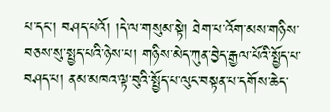པ་དང་། བཤད་པའོ། །དེ་ལ་གསུམ་སྟེ། ཐེག་པ་འོག་མས་གཉིས་བཅས་སུ་སྤྱད་པའི་ཉེས་པ། གཉིས་མེད་ཀུན་བྱེད་རྒྱལ་པོའི་སྤྱོད་པ་བཤད་པ། ནམ་མཁའ་ལྟ་བུའི་སྤྱོད་པ་ལུང་བསྟན་པ་དགོས་ཆེད་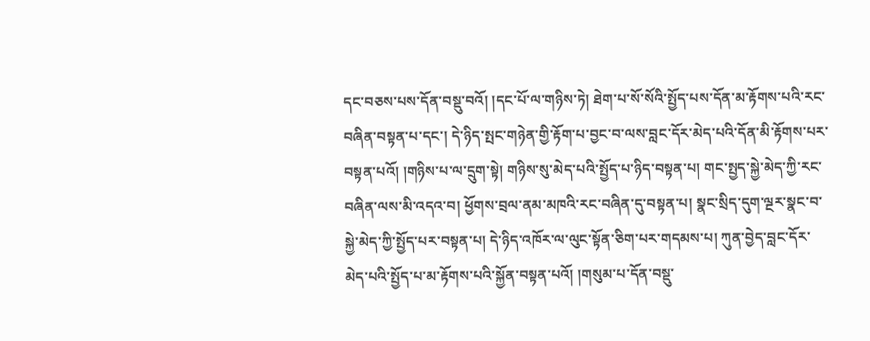དང་བཅས་པས་དོན་བསྡུ་བའོ། །དང་པོ་ལ་གཉིས་ཏེ། ཐེག་པ་སོ་སོའི་སྤྱོད་པས་དོན་མ་རྟོགས་པའི་རང་བཞིན་བསྟན་པ་དང་། དེ་ཉིད་སྤང་གཉེན་གྱི་རྟོག་པ་བྱང་བ་ལས་བླང་དོར་མེད་པའི་དོན་མི་རྟོགས་པར་བསྟན་པའོ། །གཉིས་པ་ལ་དྲུག་སྟེ། གཉིས་སུ་མེད་པའི་སྤྱོད་པ་ཉིད་བསྟན་པ། གང་སྤྱད་སྐྱེ་མེད་ཀྱི་རང་བཞིན་ལས་མི་འདའ་བ། ཕྱོགས་བྲལ་ནམ་མཁའི་རང་བཞིན་དུ་བསྟན་པ། སྣང་སྲིད་དུག་ལྔར་སྣང་བ་སྐྱེ་མེད་ཀྱི་སྤྱོད་པར་བསྟན་པ། དེ་ཉིད་འཁོར་ལ་ལུང་སྟོན་ཅིག་པར་གདམས་པ། ཀུན་བྱེད་བླང་དོར་མེད་པའི་སྤྱོད་པ་མ་རྟོགས་པའི་སྐྱོན་བསྟན་པའོ། །གསུམ་པ་དོན་བསྡུ་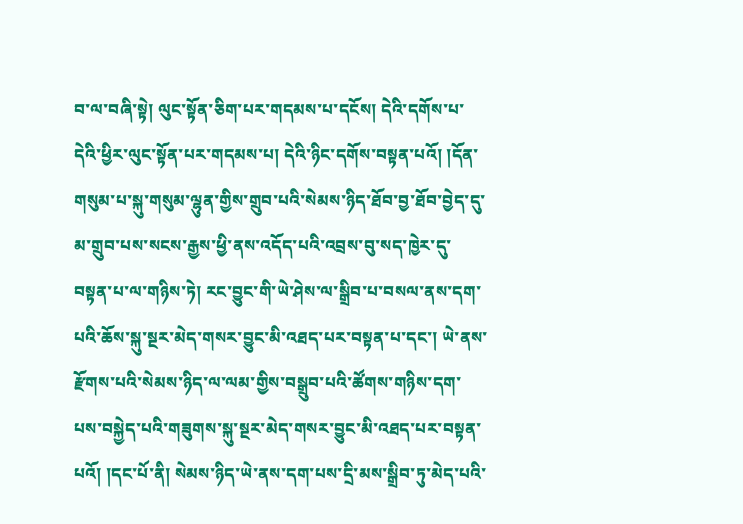བ་ལ་བཞི་སྟེ། ལུང་སྟོན་ཅིག་པར་གདམས་པ་དངོས། དེའི་དགོས་པ་དེའི་ཕྱིར་ལུང་སྟོན་པར་གདམས་པ། དེའི་ཉིང་དགོས་བསྟན་པའོ། །དོན་གསུམ་པ་སྐུ་གསུམ་ལྷུན་གྱིས་གྲུབ་པའི་སེམས་ཉིད་ཐོབ་བྱ་ཐོབ་བྱེད་དུ་མ་གྲུབ་པས་སངས་རྒྱས་ཕྱི་ནས་འདོད་པའི་འབྲས་བུ་སད་ཁྱེར་དུ་བསྟན་པ་ལ་གཉིས་ཏེ། རང་བྱུང་གི་ཡེ་ཤེས་ལ་སྒྲིབ་པ་བསལ་ནས་དག་པའི་ཆོས་སྐུ་སྔར་མེད་གསར་བྱུང་མི་འཐད་པར་བསྟན་པ་དང་། ཡེ་ནས་རྫོགས་པའི་སེམས་ཉིད་ལ་ལམ་གྱིས་བསྒྲུབ་པའི་ཚོགས་གཉིས་དག་པས་བསྐྱེད་པའི་གཟུགས་སྐུ་སྔར་མེད་གསར་བྱུང་མི་འཐད་པར་བསྟན་པའོ། །དང་པོ་ནི། སེམས་ཉིད་ཡེ་ནས་དག་པས་དྲི་མས་སྒྲིབ་ཏུ་མེད་པའི་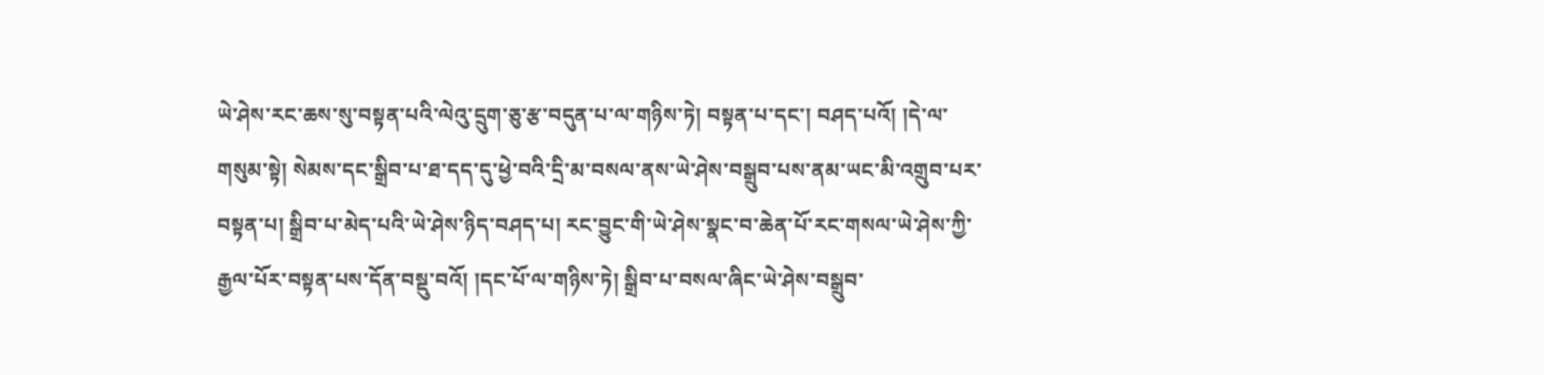ཡེ་ཤེས་རང་ཆས་སུ་བསྟན་པའི་ལེའུ་དྲུག་ཅུ་རྩ་བདུན་པ་ལ་གཉིས་ཏེ། བསྟན་པ་དང་། བཤད་པའོ། །དེ་ལ་གསུམ་སྟེ། སེམས་དང་སྒྲིབ་པ་ཐ་དད་དུ་ཕྱེ་བའི་དྲི་མ་བསལ་ནས་ཡེ་ཤེས་བསྒྲུབ་པས་ནམ་ཡང་མི་འགྲུབ་པར་བསྟན་པ། སྒྲིབ་པ་མེད་པའི་ཡེ་ཤེས་ཉིད་བཤད་པ། རང་བྱུང་གི་ཡེ་ཤེས་སྣང་བ་ཆེན་པོ་རང་གསལ་ཡེ་ཤེས་ཀྱི་རྒྱལ་པོར་བསྟན་པས་དོན་བསྡུ་བའོ། །དང་པོ་ལ་གཉིས་ཏེ། སྒྲིབ་པ་བསལ་ཞིང་ཡེ་ཤེས་བསྒྲུབ་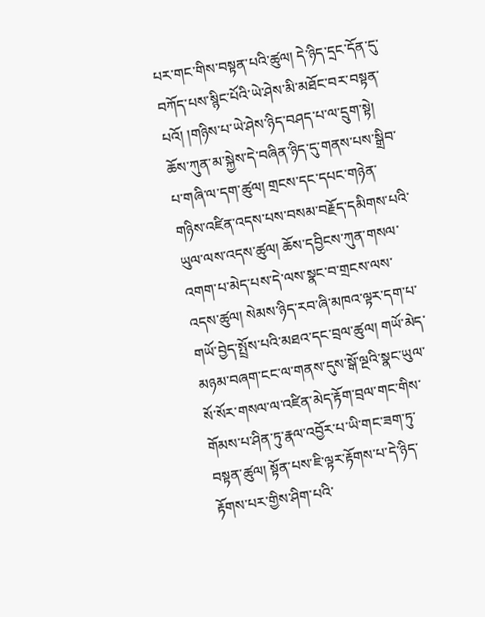པར་གང་གིས་བསྟན་པའི་ཚུལ། དེ་ཉིད་དྲང་དོན་དུ་བཀོད་པས་སྙིང་པོའི་ཡེ་ཤེས་མི་མཐོང་བར་བསྟན་པའོ། །གཉིས་པ་ཡེ་ཤེས་ཉིད་བཤད་པ་ལ་དྲུག་སྟེ། ཆོས་ཀུན་མ་སྐྱེས་དེ་བཞིན་ཉིད་དུ་གནས་པས་སྒྲིབ་པ་གཞི་ལ་དག་ཚུལ། གྲངས་དང་དཔང་གཉེན་གཉིས་འཛིན་འདས་པས་བསམ་བརྗོད་དམིགས་པའི་ཡུལ་ལས་འདས་ཚུལ། ཆོས་དབྱིངས་ཀུན་གསལ་འགག་པ་མེད་པས་དེ་ལས་སྣང་བ་གྲངས་ལས་འདས་ཚུལ། སེམས་ཉིད་རབ་ཞི་མཁའ་ལྟར་དག་པ་གཡོ་བྱེད་སྤྲོས་པའི་མཐའ་དང་བྲལ་ཚུལ། གཡོ་མེད་མཉམ་བཞག་ངང་ལ་གནས་དུས་སྒོ་ལྔའི་སྣང་ཡུལ་སོ་སོར་གསལ་ལ་འཛིན་མེད་རྟོག་བྲལ་གང་གིས་གོམས་པ་ཤིན་ཏུ་རྣལ་འབྱོར་པ་ཡི་གང་ཟག་ཏུ་བསྟན་ཚུལ། སྟོན་པས་ཇི་ལྟར་རྟོགས་པ་དེ་ཉིད་རྟོགས་པར་གྱིས་ཤིག་པའི་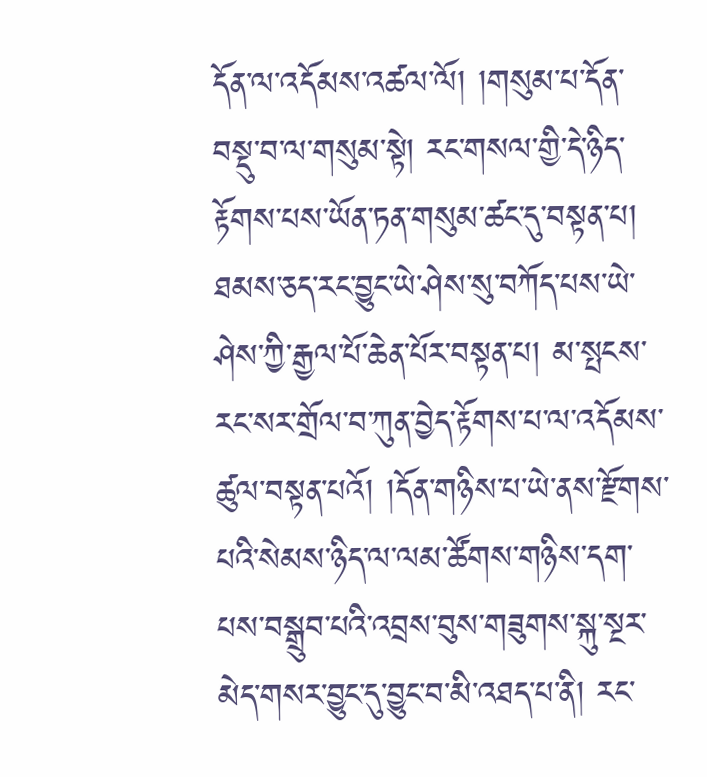དོན་ལ་འདོམས་འཚལ་ལོ། །གསུམ་པ་དོན་བསྡུ་བ་ལ་གསུམ་སྟེ། རང་གསལ་གྱི་དེ་ཉིད་རྟོགས་པས་ཡོན་ཏན་གསུམ་ཚང་དུ་བསྟན་པ། ཐམས་ཅད་རང་བྱུང་ཡེ་ཤེས་སུ་བཀོད་པས་ཡེ་ཤེས་ཀྱི་རྒྱལ་པོ་ཆེན་པོར་བསྟན་པ། མ་སྤངས་རང་སར་གྲོལ་བ་ཀུན་བྱེད་རྟོགས་པ་ལ་འདོམས་ཚུལ་བསྟན་པའོ། །དོན་གཉིས་པ་ཡེ་ནས་རྫོགས་པའི་སེམས་ཉིད་ལ་ལམ་ཚོགས་གཉིས་དག་པས་བསྒྲུབ་པའི་འབྲས་བུས་གཟུགས་སྐུ་སྔར་མེད་གསར་བྱུང་དུ་བྱུང་བ་མི་འཐད་པ་ནི། རང་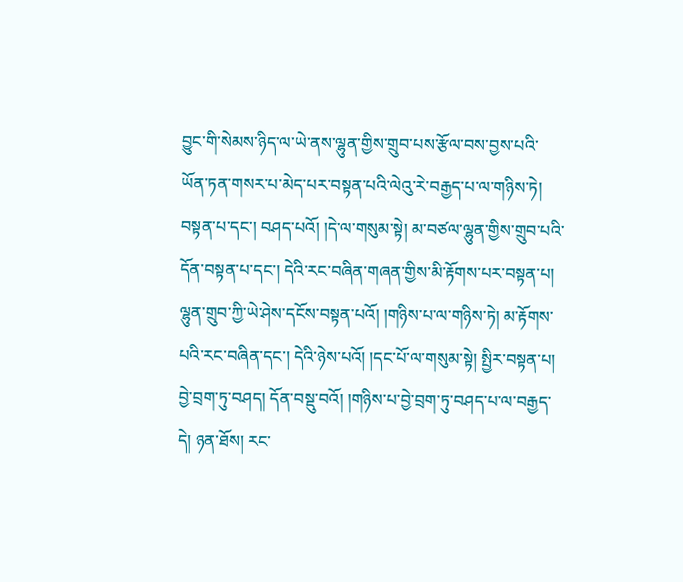བྱུང་གི་སེམས་ཉིད་ལ་ཡེ་ནས་ལྷུན་གྱིས་གྲུབ་པས་རྩོལ་བས་བྱས་པའི་ཡོན་ཏན་གསར་པ་མེད་པར་བསྟན་པའི་ལེའུ་རེ་བརྒྱད་པ་ལ་གཉིས་ཏེ། བསྟན་པ་དང་། བཤད་པའོ། །དེ་ལ་གསུམ་སྟེ། མ་བཙལ་ལྷུན་གྱིས་གྲུབ་པའི་དོན་བསྟན་པ་དང་། དེའི་རང་བཞིན་གཞན་གྱིས་མི་རྟོགས་པར་བསྟན་པ། ལྷུན་གྲུབ་ཀྱི་ཡེ་ཤེས་དངོས་བསྟན་པའོ། །གཉིས་པ་ལ་གཉིས་ཏེ། མ་རྟོགས་པའི་རང་བཞིན་དང་། དེའི་ཉེས་པའོ། །དང་པོ་ལ་གསུམ་སྟེ། སྤྱིར་བསྟན་པ། བྱེ་བྲག་ཏུ་བཤད། དོན་བསྡུ་བའོ། །གཉིས་པ་བྱེ་བྲག་ཏུ་བཤད་པ་ལ་བརྒྱད་དེ། ཉན་ཐོས། རང་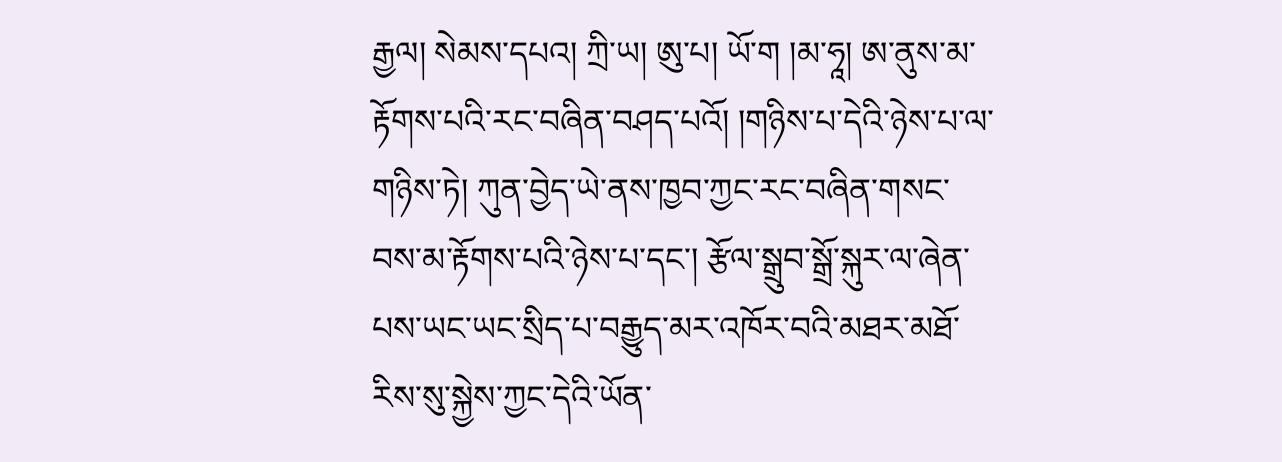རྒྱལ། སེམས་དཔའ། ཀྲི་ཡ། ཨུ་པ། ཡོ་ག །མ་ཧཱ། ཨ་ནུས་མ་རྟོགས་པའི་རང་བཞིན་བཤད་པའོ། །གཉིས་པ་དེའི་ཉེས་པ་ལ་གཉིས་ཏེ། ཀུན་བྱེད་ཡེ་ནས་ཁྱབ་ཀྱང་རང་བཞིན་གསང་བས་མ་རྟོགས་པའི་ཉེས་པ་དང་། རྩོལ་སྒྲུབ་སྒྲོ་སྐུར་ལ་ཞེན་པས་ཡང་ཡང་སྲིད་པ་བརྒྱུད་མར་འཁོར་བའི་མཐར་མཐོ་རིས་སུ་སྐྱེས་ཀྱང་དེའི་ཡོན་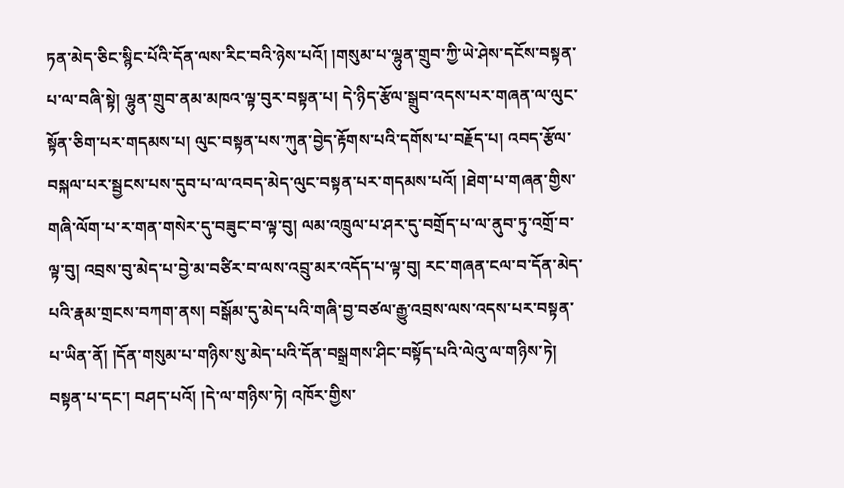ཏན་མེད་ཅིང་སྙིང་པོའི་དོན་ལས་རིང་བའི་ཉེས་པའོ། །གསུམ་པ་ལྷུན་གྲུབ་ཀྱི་ཡེ་ཤེས་དངོས་བསྟན་པ་ལ་བཞི་སྟེ། ལྷུན་གྲུབ་ནམ་མཁའ་ལྟ་བུར་བསྟན་པ། དེ་ཉིད་རྩོལ་སྒྲུབ་འདས་པར་གཞན་ལ་ལུང་སྟོན་ཅིག་པར་གདམས་པ། ལུང་བསྟན་པས་ཀུན་བྱེད་རྟོགས་པའི་དགོས་པ་བརྗོད་པ། འབད་རྩོལ་བསྐལ་པར་སྦྱངས་པས་དུབ་པ་ལ་འབད་མེད་ལུང་བསྟན་པར་གདམས་པའོ། །ཐེག་པ་གཞན་གྱིས་གཞི་ལོག་པ་ར་གན་གསེར་དུ་བཟུང་བ་ལྟ་བུ། ལམ་འཁྲུལ་པ་ཤར་དུ་བགྲོད་པ་ལ་ནུབ་ཏུ་འགྲོ་བ་ལྟ་བུ། འབྲས་བུ་མེད་པ་བྱེ་མ་བཙིར་བ་ལས་འབྲུ་མར་འདོད་པ་ལྟ་བུ། རང་གཞན་ངལ་བ་དོན་མེད་པའི་རྣམ་གྲངས་བཀག་ནས། བསྒོམ་དུ་མེད་པའི་གཞི་བྱ་བཙལ་རྒྱུ་འབྲས་ལས་འདས་པར་བསྟན་པ་ཡིན་ནོ། །དོན་གསུམ་པ་གཉིས་སུ་མེད་པའི་དོན་བསྒྲགས་ཤིང་བསྟོད་པའི་ལེའུ་ལ་གཉིས་ཏེ། བསྟན་པ་དང་། བཤད་པའོ། །དེ་ལ་གཉིས་ཏེ། འཁོར་གྱིས་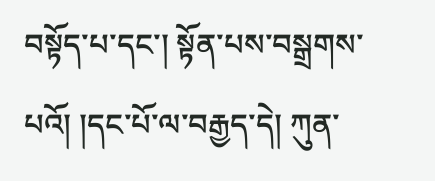བསྟོད་པ་དང་། སྟོན་པས་བསྒྲགས་པའོ། །དང་པོ་ལ་བརྒྱད་དེ། ཀུན་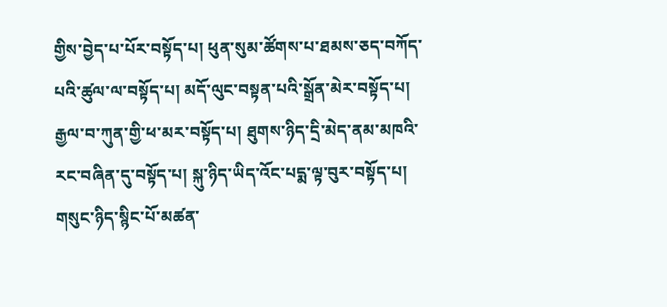གྱིས་བྱེད་པ་པོར་བསྟོད་པ། ཕུན་སུམ་ཚོགས་པ་ཐམས་ཅད་བཀོད་པའི་ཚུལ་ལ་བསྟོད་པ། མདོ་ལུང་བསྟན་པའི་སྒྲོན་མེར་བསྟོད་པ། རྒྱལ་བ་ཀུན་གྱི་ཕ་མར་བསྟོད་པ། ཐུགས་ཉིད་དྲི་མེད་ནམ་མཁའི་རང་བཞིན་དུ་བསྟོད་པ། སྐུ་ཉིད་ཡིད་འོང་པདྨ་ལྟ་བུར་བསྟོད་པ། གསུང་ཉིད་སྙིང་པོ་མཚན་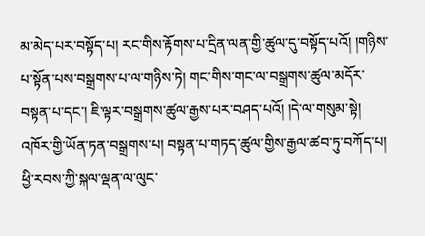མ་མེད་པར་བསྟོད་པ། རང་གིས་རྟོགས་པ་དྲིན་ལན་གྱི་ཚུལ་དུ་བསྟོད་པའོ། །གཉིས་པ་སྟོན་པས་བསྒྲགས་པ་ལ་གཉིས་ཏེ། གང་གིས་གང་ལ་བསྒྲགས་ཚུལ་མདོར་བསྟན་པ་དང་། ཇི་ལྟར་བསྒྲགས་ཚུལ་རྒྱས་པར་བཤད་པའོ། །དེ་ལ་གསུམ་སྟེ། འཁོར་གྱི་ཡོན་ཏན་བསྒྲགས་པ། བསྟན་པ་གཏད་ཚུལ་གྱིས་རྒྱལ་ཚབ་ཏུ་བཀོད་པ། ཕྱི་རབས་ཀྱི་སྐལ་ལྡན་ལ་ལུང་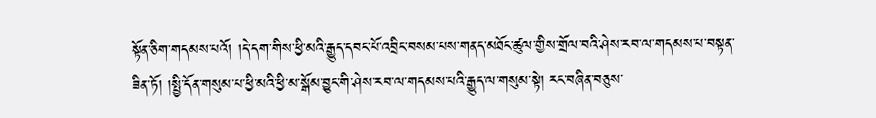སྟོན་ཅིག་གདམས་པའོ། །དེ་དག་གིས་ཕྱི་མའི་རྒྱུད་དབང་པོ་འབྲིང་བསམ་པས་གནད་མཐོང་ཚུལ་གྱིས་གྲོལ་བའི་ཤེས་རབ་ལ་གདམས་པ་བསྟན་ཟིན་ཏོ། །སྤྱི་དོན་གསུམ་པ་ཕྱི་མའི་ཕྱི་མ་སྒོམ་བྱུང་གི་ཤེས་རབ་ལ་གདམས་པའི་རྒྱུད་ལ་གསུམ་སྟེ། རང་བཞིན་བཅུས་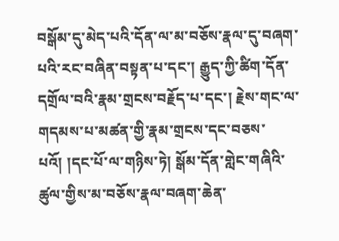བསྒོམ་དུ་མེད་པའི་དོན་ལ་མ་བཅོས་རྣལ་དུ་བཞག་པའི་རང་བཞིན་བསྟན་པ་དང་། རྒྱུད་ཀྱི་ཚིག་དོན་དགྲོལ་བའི་རྣམ་གྲངས་བརྗོད་པ་དང་། རྗེས་གང་ལ་གདམས་པ་མཚན་གྱི་རྣམ་གྲངས་དང་བཅས་པའོ། །དང་པོ་ལ་གཉིས་ཏེ། སྒོམ་དོན་གླེང་གཞིའི་ཚུལ་གྱིས་མ་བཅོས་རྣལ་བཞག་ཆེན་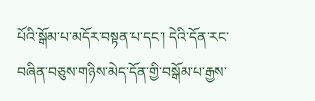པོའི་སྒོམ་པ་མདོར་བསྟན་པ་དང་། དེའི་དོན་རང་བཞིན་བཅུས་གཉིས་མེད་དོན་གྱི་བསྒོམ་པ་རྒྱས་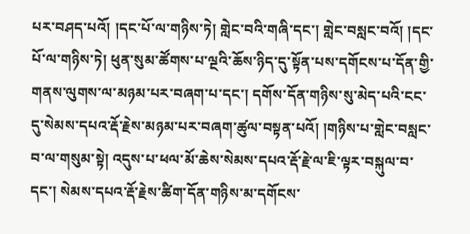པར་བཤད་པའོ། །དང་པོ་ལ་གཉིས་ཏེ། གླེང་བའི་གཞི་དང་། གླེང་བསླང་བའོ། །དང་པོ་ལ་གཉིས་ཏེ། ཕུན་སུམ་ཚོགས་པ་ལྔའི་ཆོས་ཉིད་དུ་སྟོན་པས་དགོངས་པ་དོན་གྱི་གནས་ལུགས་ལ་མཉམ་པར་བཞག་པ་དང་། དགོས་དོན་གཉིས་སུ་མེད་པའི་ངང་དུ་སེམས་དཔའ་རྡོ་རྗེས་མཉམ་པར་བཞག་ཚུལ་བསྟན་པའོ། །གཉིས་པ་གླེང་བསླང་བ་ལ་གསུམ་སྟེ། འདུས་པ་ཕལ་མོ་ཆེས་སེམས་དཔའ་རྡོ་རྗེ་ལ་ཇི་ལྟར་བསྐུལ་བ་དང་། སེམས་དཔའ་རྡོ་རྗེས་ཚིག་དོན་གཉིས་མ་དགོངས་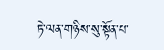ཏེ་ལན་གཉིས་སུ་སྟོན་པ་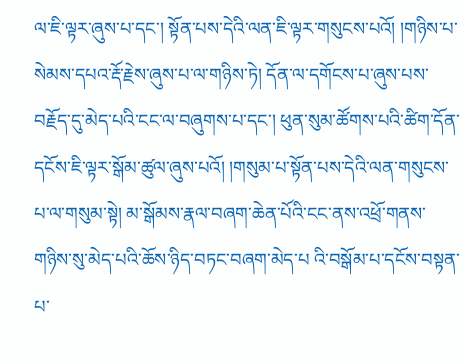ལ་ཇི་ལྟར་ཞུས་པ་དང་། སྟོན་པས་དེའི་ལན་ཇི་ལྟར་གསུངས་པའོ། །གཉིས་པ་སེམས་དཔའ་རྡོ་རྗེས་ཞུས་པ་ལ་གཉིས་ཏེ། དོན་ལ་དགོངས་པ་ཞུས་པས་བརྗོད་དུ་མེད་པའི་ངང་ལ་བཞུགས་པ་དང་། ཕུན་སུམ་ཚོགས་པའི་ཚིག་དོན་དངོས་ཇི་ལྟར་སྒོམ་ཚུལ་ཞུས་པའོ། །གསུམ་པ་སྟོན་པས་དེའི་ལན་གསུངས་པ་ལ་གསུམ་སྟེ། མ་སྒོམས་རྣལ་བཞག་ཆེན་པོའི་ངང་ནས་འཕྲོ་གནས་གཉིས་སུ་མེད་པའི་ཆོས་ཉིད་བཏང་བཞག་མེད་པ འི་བསྒོམ་པ་དངོས་བསྟན་པ་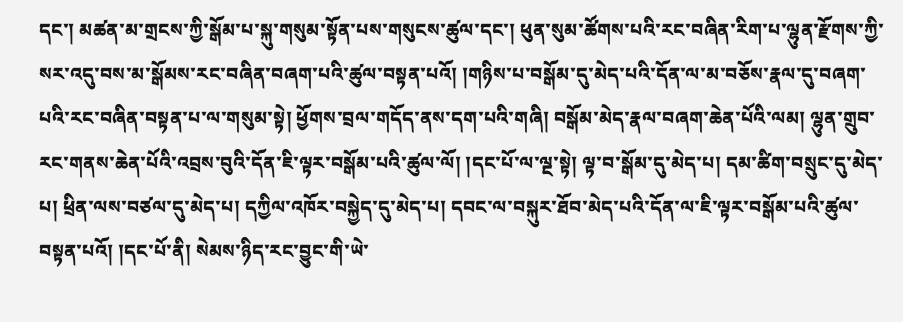དང་། མཚན་མ་གྲངས་ཀྱི་སྒོམ་པ་སྐུ་གསུམ་སྟོན་པས་གསུངས་ཚུལ་དང་། ཕུན་སུམ་ཚོགས་པའི་རང་བཞིན་རིག་པ་ལྷུན་རྫོགས་ཀྱི་སར་འདུ་བས་མ་སྒོམས་རང་བཞིན་བཞག་པའི་ཚུལ་བསྟན་པའོ། །གཉིས་པ་བསྒོམ་དུ་མེད་པའི་དོན་ལ་མ་བཅོས་རྣལ་དུ་བཞག་པའི་རང་བཞིན་བསྟན་པ་ལ་གསུམ་སྟེ། ཕྱོགས་བྲལ་གདོད་ནས་དག་པའི་གཞི། བསྒོམ་མེད་རྣལ་བཞག་ཆེན་པོའི་ལམ། ལྷུན་གྲུབ་རང་གནས་ཆེན་པོའི་འབྲས་བུའི་དོན་ཇི་ལྟར་བསྒོམ་པའི་ཚུལ་ལོ། །དང་པོ་ལ་ལྔ་སྟེ། ལྟ་བ་སྒོམ་དུ་མེད་པ། དམ་ཚིག་བསྲུང་དུ་མེད་པ། ཕྲིན་ལས་བཙལ་དུ་མེད་པ། དཀྱིལ་འཁོར་བསྐྱེད་དུ་མེད་པ། དབང་ལ་བསྐུར་ཐོབ་མེད་པའི་དོན་ལ་ཇི་ལྟར་བསྒོམ་པའི་ཚུལ་བསྟན་པའོ། །དང་པོ་ནི། སེམས་ཉིད་རང་བྱུང་གི་ཡེ་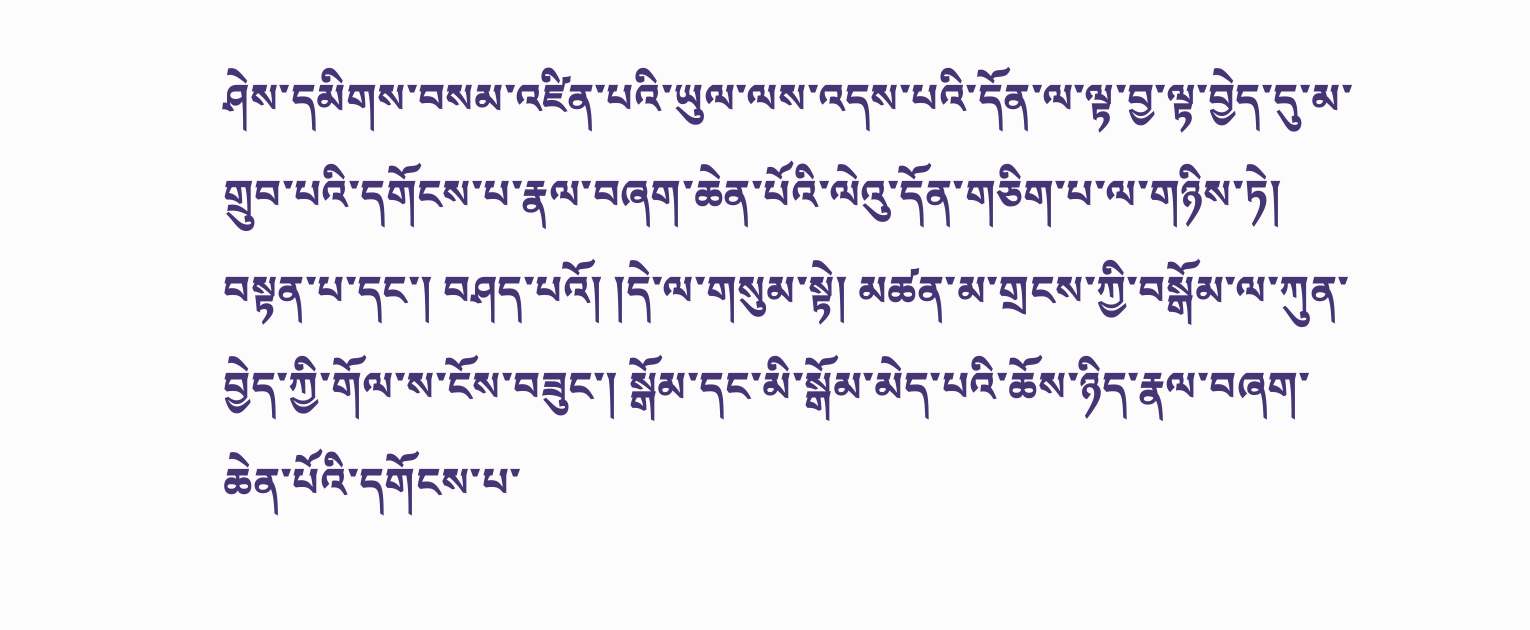ཤེས་དམིགས་བསམ་འཛིན་པའི་ཡུལ་ལས་འདས་པའི་དོན་ལ་ལྟ་བྱ་ལྟ་བྱེད་དུ་མ་གྲུབ་པའི་དགོངས་པ་རྣལ་བཞག་ཆེན་པོའི་ལེའུ་དོན་གཅིག་པ་ལ་གཉིས་ཏེ། བསྟན་པ་དང་། བཤད་པའོ། །དེ་ལ་གསུམ་སྟེ། མཚན་མ་གྲངས་ཀྱི་བསྒོམ་ལ་ཀུན་བྱེད་ཀྱི་གོལ་ས་ངོས་བཟུང་། སྒོམ་དང་མི་སྒོམ་མེད་པའི་ཆོས་ཉིད་རྣལ་བཞག་ཆེན་པོའི་དགོངས་པ་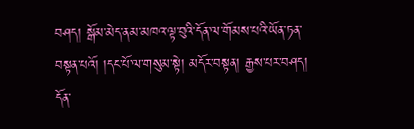བཤད། སྒོམ་མེད་ནམ་མཁའ་ལྟ་བུའི་དོན་ལ་གོམས་པའི་ཡོན་ཏན་བསྟན་པའོ། །དང་པོ་ལ་གསུམ་སྟེ། མདོར་བསྟན། རྒྱས་པར་བཤད། དོན་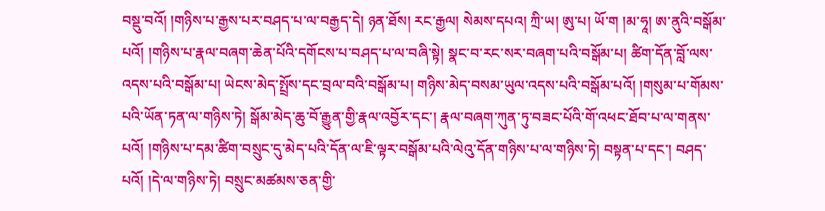བསྡུ་བའོ། །གཉིས་པ་རྒྱས་པར་བཤད་པ་ལ་བརྒྱད་དེ། ཉན་ཐོས། རང་རྒྱལ། སེམས་དཔའ། ཀྲི་ཡ། ཨུ་པ། ཡོ་ག །མ་ཧཱ། ཨ་ནུའི་བསྒོམ་པའོ། །གཉིས་པ་རྣལ་བཞག་ཆེན་པོའི་དགོངས་པ་བཤད་པ་ལ་བཞི་སྟེ། སྣང་བ་རང་སར་བཞག་པའི་བསྒོམ་པ། ཚིག་དོན་བློ་ལས་འདས་པའི་བསྒོམ་པ། ཡེངས་མེད་སྤྲོས་དང་བྲལ་བའི་བསྒོམ་པ། གཉིས་མེད་བསམ་ཡུལ་འདས་པའི་བསྒོམ་པའོ། །གསུམ་པ་གོམས་པའི་ཡོན་ཏན་ལ་གཉིས་ཏེ། སྒོམ་མེད་ཆུ་བོ་རྒྱུན་གྱི་རྣལ་འབྱོར་དང་། རྣལ་བཞག་ཀུན་ཏུ་བཟང་པོའི་གོ་འཕང་ཐོབ་པ་ལ་གནས་པའོ། །གཉིས་པ་དམ་ཚིག་བསྲུང་དུ་མེད་པའི་དོན་ལ་ཇི་ལྟར་བསྒོམ་པའི་ལེའུ་དོན་གཉིས་པ་ལ་གཉིས་ཏེ། བསྟན་པ་དང་། བཤད་པའོ། །དེ་ལ་གཉིས་ཏེ། བསྲུང་མཚམས་ཅན་གྱི་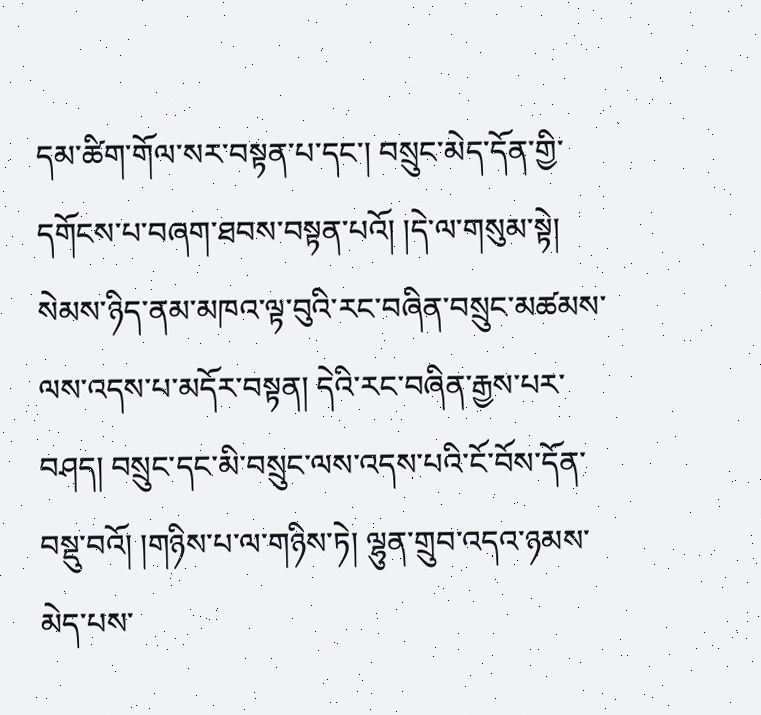དམ་ཚིག་གོལ་སར་བསྟན་པ་དང་། བསྲུང་མེད་དོན་གྱི་དགོངས་པ་བཞག་ཐབས་བསྟན་པའོ། །དེ་ལ་གསུམ་སྟེ། སེམས་ཉིད་ནམ་མཁའ་ལྟ་བུའི་རང་བཞིན་བསྲུང་མཚམས་ལས་འདས་པ་མདོར་བསྟན། དེའི་རང་བཞིན་རྒྱས་པར་བཤད། བསྲུང་དང་མི་བསྲུང་ལས་འདས་པའི་ངོ་བོས་དོན་བསྡུ་བའོ། །གཉིས་པ་ལ་གཉིས་ཏེ། ལྷུན་གྲུབ་འདའ་ཉམས་མེད་པས་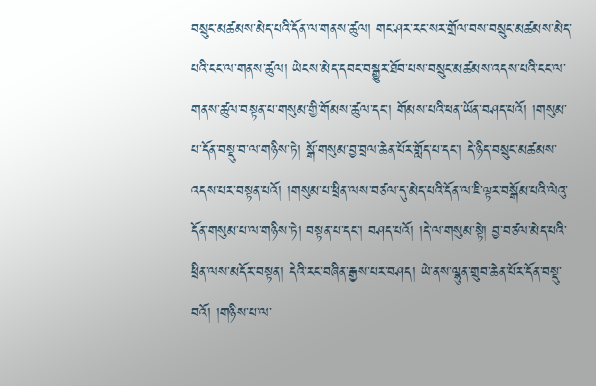བསྲུང་མཚམས་མེད་པའི་དོན་ལ་གནས་ཚུལ། གང་ཤར་རང་སར་གྲོལ་བས་བསྲུང་མཚམས་མེད་པའི་ངང་ལ་གནས་ཚུལ། ཡེངས་མེད་དབང་བསྒྱུར་ཐོབ་པས་བསྲུང་མཚམས་འདས་པའི་ངང་ལ་གནས་ཚུལ་བསྟན་པ་གསུམ་གྱི་གོམས་ཚུལ་དང་། གོམས་པའི་ཕན་ཡོན་བཤད་པའོ། །གསུམ་པ་དོན་བསྡུ་བ་ལ་གཉིས་ཏེ། སྒོ་གསུམ་བྱ་བྲལ་ཆེན་པོར་གློད་པ་དང་། དེ་ཉིད་བསྲུང་མཚམས་འདས་པར་བསྟན་པའོ། །གསུམ་པ་ཕྲིན་ལས་བཙལ་དུ་མེད་པའི་དོན་ལ་ཇི་ལྟར་བསྒོམ་པའི་ལེའུ་དོན་གསུམ་པ་ལ་གཉིས་ཏེ། བསྟན་པ་དང་། བཤད་པའོ། །དེ་ལ་གསུམ་སྟེ། བྱ་བཙལ་མེད་པའི་ཕྲིན་ལས་མདོར་བསྟན། དེའི་རང་བཞིན་རྒྱས་པར་བཤད། ཡེ་ནས་ལྷུན་གྲུབ་ཆེན་པོར་དོན་བསྡུ་བའོ། །གཉིས་པ་ལ་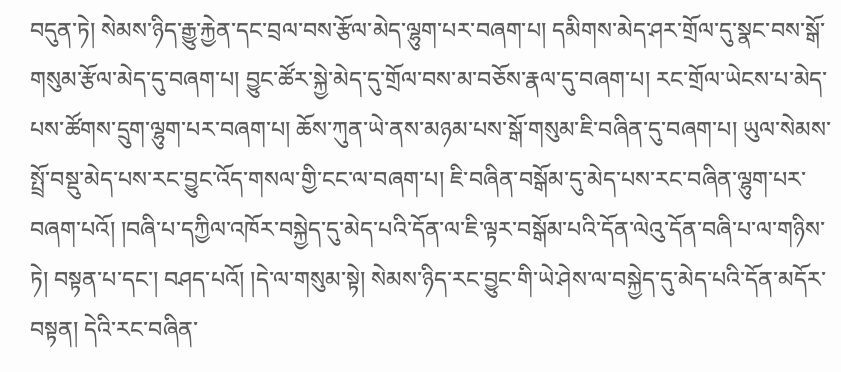བདུན་ཏེ། སེམས་ཉིད་རྒྱུ་རྐྱེན་དང་བྲལ་བས་རྩོལ་མེད་ལྷུག་པར་བཞག་པ། དམིགས་མེད་ཤར་གྲོལ་དུ་སྣང་བས་སྒོ་གསུམ་རྩོལ་མེད་དུ་བཞག་པ། བྱུང་ཚོར་སྐྱེ་མེད་དུ་གྲོལ་བས་མ་བཅོས་རྣལ་དུ་བཞག་པ། རང་གྲོལ་ཡེངས་པ་མེད་པས་ཚོགས་དྲུག་ལྷུག་པར་བཞག་པ། ཆོས་ཀུན་ཡེ་ནས་མཉམ་པས་སྒོ་གསུམ་ཇི་བཞིན་དུ་བཞག་པ། ཡུལ་སེམས་སྤྲོ་བསྡུ་མེད་པས་རང་བྱུང་འོད་གསལ་གྱི་ངང་ལ་བཞག་པ། ཇི་བཞིན་བསྒོམ་དུ་མེད་པས་རང་བཞིན་ལྷུག་པར་བཞག་པའོ། །བཞི་པ་དཀྱིལ་འཁོར་བསྐྱེད་དུ་མེད་པའི་དོན་ལ་ཇི་ལྟར་བསྒོམ་པའི་དོན་ལེའུ་དོན་བཞི་པ་ལ་གཉིས་ཏེ། བསྟན་པ་དང་། བཤད་པའོ། །དེ་ལ་གསུམ་སྟེ། སེམས་ཉིད་རང་བྱུང་གི་ཡེ་ཤེས་ལ་བསྐྱེད་དུ་མེད་པའི་དོན་མདོར་བསྟན། དེའི་རང་བཞིན་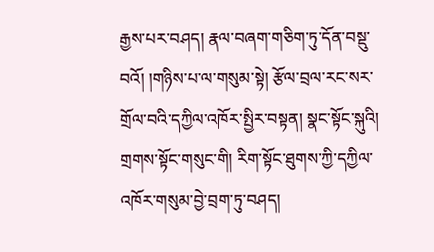རྒྱས་པར་བཤད། རྣལ་བཞག་གཅིག་ཏུ་དོན་བསྡུ་བའོ། །གཉིས་པ་ལ་གསུམ་སྟེ། རྩོལ་བྲལ་རང་སར་གྲོལ་བའི་དཀྱིལ་འཁོར་སྤྱིར་བསྟན། སྣང་སྟོང་སྐུའི། གྲགས་སྟོང་གསུང་གི། རིག་སྟོང་ཐུགས་ཀྱི་དཀྱིལ་འཁོར་གསུམ་བྱེ་བྲག་ཏུ་བཤད།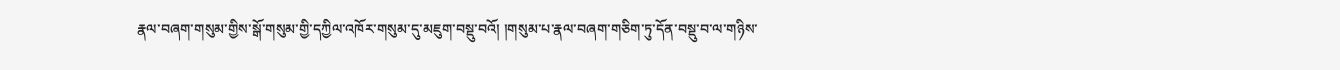རྣལ་བཞག་གསུམ་གྱིས་སྒོ་གསུམ་གྱི་དཀྱིལ་འཁོར་གསུམ་དུ་མཇུག་བསྡུ་བའོ། །གསུམ་པ་རྣལ་བཞག་གཅིག་ཏུ་དོན་བསྡུ་བ་ལ་གཉིས་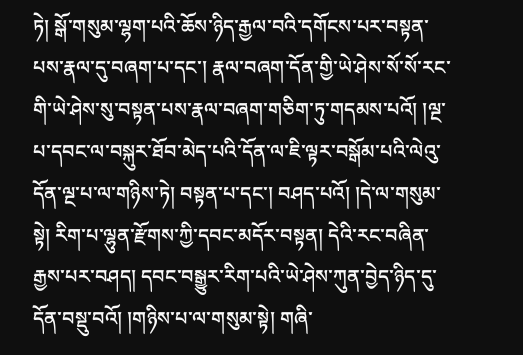ཏེ། སྒོ་གསུམ་ལྷག་པའི་ཆོས་ཉིད་རྒྱལ་བའི་དགོངས་པར་བསྟན་པས་རྣལ་དུ་བཞག་པ་དང་། རྣལ་བཞག་དོན་གྱི་ཡེ་ཤེས་སོ་སོ་རང་གི་ཡེ་ཤེས་སུ་བསྟན་པས་རྣལ་བཞག་གཅིག་ཏུ་གདམས་པའོ། །ལྔ་པ་དབང་ལ་བསྐུར་ཐོབ་མེད་པའི་དོན་ལ་ཇི་ལྟར་བསྒོམ་པའི་ལེའུ་དོན་ལྔ་པ་ལ་གཉིས་ཏེ། བསྟན་པ་དང་། བཤད་པའོ། །དེ་ལ་གསུམ་སྟེ། རིག་པ་ལྷུན་རྫོགས་ཀྱི་དབང་མདོར་བསྟན། དེའི་རང་བཞིན་རྒྱས་པར་བཤད། དབང་བསྒྱུར་རིག་པའི་ཡེ་ཤེས་ཀུན་བྱེད་ཉིད་དུ་དོན་བསྡུ་བའོ། །གཉིས་པ་ལ་གསུམ་སྟེ། གཞི་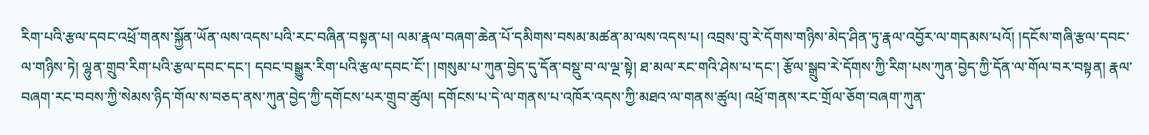རིག་པའི་རྩལ་དབང་འཕྲོ་གནས་སྐྱོན་ཡོན་ལས་འདས་པའི་རང་བཞིན་བསྟན་པ། ལམ་རྣལ་བཞག་ཆེན་པོ་དམིགས་བསམ་མཚན་མ་ལས་འདས་པ། འབྲས་བུ་རེ་དོགས་གཉིས་མེད་ཤིན་ཏུ་རྣལ་འབྱོར་ལ་གདམས་པའོ། །དངོས་གཞི་རྩལ་དབང་ལ་གཉིས་ཏེ། ལྷུན་གྲུབ་རིག་པའི་རྩལ་དབང་དང་། དབང་བསྒྱུར་རིག་པའི་རྩལ་དབང་ངོ་། །གསུམ་པ་ཀུན་བྱེད་དུ་དོན་བསྡུ་བ་ལ་ལྔ་སྟེ། ཐ་མལ་རང་གའི་ཤེས་པ་དང་། རྩོལ་སྒྲུབ་རེ་དོགས་ཀྱི་རིག་པས་ཀུན་བྱེད་ཀྱི་དོན་ལ་གོལ་བར་བསྟན། རྣལ་བཞག་རང་བབས་ཀྱི་སེམས་ཉིད་གོལ་ས་བཅད་ནས་ཀུན་བྱེད་ཀྱི་དགོངས་པར་གྲུབ་ཚུལ། དགོངས་པ་དེ་ལ་གནས་པ་འཁོར་འདས་ཀྱི་མཐའ་ལ་གནས་ཚུལ། འཕྲོ་གནས་རང་གྲོལ་ཅོག་བཞག་ཀུན་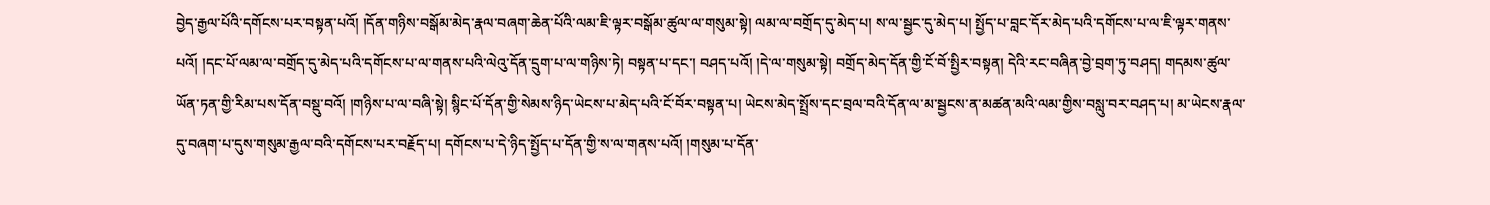བྱེད་རྒྱལ་པོའི་དགོངས་པར་བསྟན་པའོ། །དོན་གཉིས་བསྒོམ་མེད་རྣལ་བཞག་ཆེན་པོའི་ལམ་ཇི་ལྟར་བསྒོམ་ཚུལ་ལ་གསུམ་སྟེ། ལམ་ལ་བགྲོད་དུ་མེད་པ། ས་ལ་སྦྱང་དུ་མེད་པ། སྤྱོད་པ་བླང་དོར་མེད་པའི་དགོངས་པ་ལ་ཇི་ལྟར་གནས་པའོ། །དང་པོ་ལམ་ལ་བགྲོད་དུ་མེད་པའི་དགོངས་པ་ལ་གནས་པའི་ལེའུ་དོན་དྲུག་པ་ལ་གཉིས་ཏེ། བསྟན་པ་དང་། བཤད་པའོ། །དེ་ལ་གསུམ་སྟེ། བགྲོད་མེད་དོན་གྱི་ངོ་བོ་སྤྱིར་བསྟན། དེའི་རང་བཞིན་བྱེ་བྲག་ཏུ་བཤད། གདམས་ཚུལ་ཡོན་ཏན་གྱི་རིམ་པས་དོན་བསྡུ་བའོ། །གཉིས་པ་ལ་བཞི་སྟེ། སྙིང་པོ་དོན་གྱི་སེམས་ཉིད་ཡེངས་པ་མེད་པའི་ངོ་བོར་བསྟན་པ། ཡེངས་མེད་སྤྲོས་དང་བྲལ་བའི་དོན་ལ་མ་སྦྱངས་ན་མཚན་མའི་ལམ་གྱིས་བསླུ་བར་བཤད་པ། མ་ཡེངས་རྣལ་དུ་བཞག་པ་དུས་གསུམ་རྒྱལ་བའི་དགོངས་པར་བརྗོད་པ། དགོངས་པ་དེ་ཉིད་སྤྱོད་པ་དོན་གྱི་ས་ལ་གནས་པའོ། །གསུམ་པ་དོན་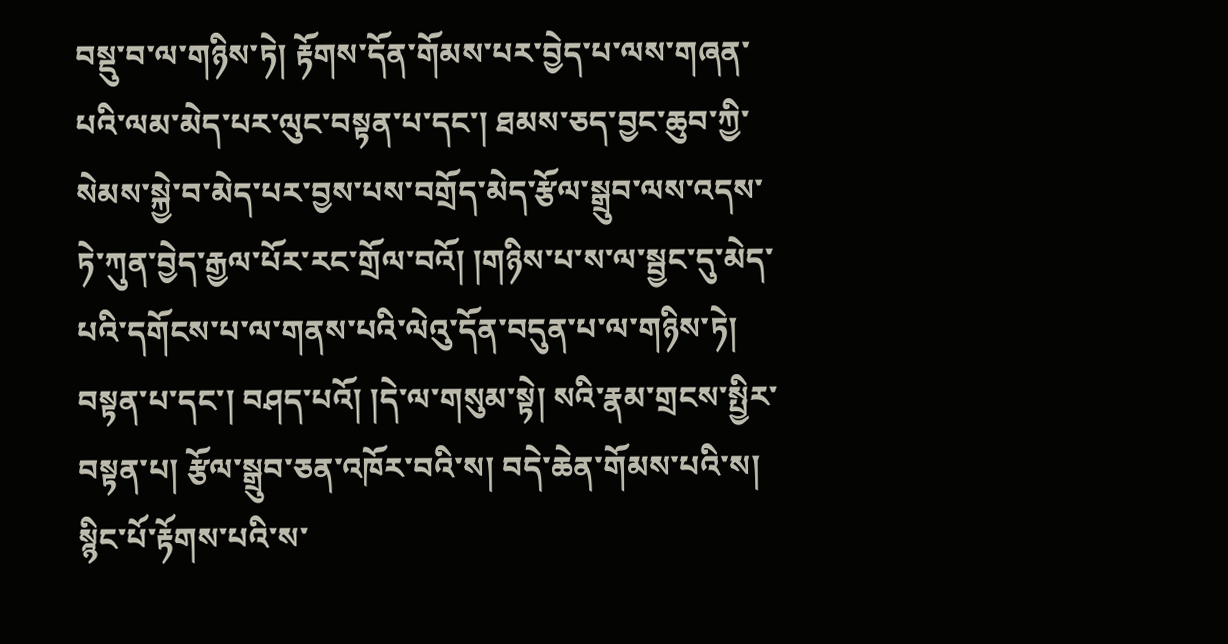བསྡུ་བ་ལ་གཉིས་ཏེ། རྟོགས་དོན་གོམས་པར་བྱེད་པ་ལས་གཞན་པའི་ལམ་མེད་པར་ལུང་བསྟན་པ་དང་། ཐམས་ཅད་བྱང་ཆུབ་ཀྱི་སེམས་སྐྱེ་བ་མེད་པར་བྱས་པས་བགྲོད་མེད་རྩོལ་སྒྲུབ་ལས་འདས་ཏེ་ཀུན་བྱེད་རྒྱལ་པོར་རང་གྲོལ་བའོ། །གཉིས་པ་ས་ལ་སྦྱང་དུ་མེད་པའི་དགོངས་པ་ལ་གནས་པའི་ལེའུ་དོན་བདུན་པ་ལ་གཉིས་ཏེ། བསྟན་པ་དང་། བཤད་པའོ། །དེ་ལ་གསུམ་སྟེ། སའི་རྣམ་གྲངས་སྤྱིར་བསྟན་པ། རྩོལ་སྒྲུབ་ཅན་འཁོར་བའི་ས། བདེ་ཆེན་གོམས་པའི་ས། སྙིང་པོ་རྟོགས་པའི་ས་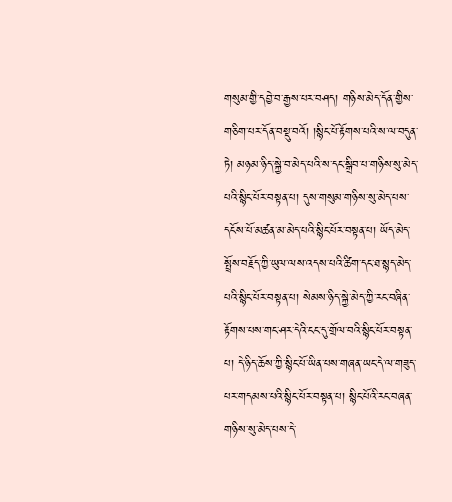གསུམ་གྱི་དབྱེ་བ་རྒྱས་པར་བཤད། གཉིས་མེད་དོན་གྱིས་གཅིག་པར་དོན་བསྡུ་བའོ། །སྙིང་པོ་རྟོགས་པའི་ས་ལ་བདུན་ཏེ། མཉམ་ཉིད་སྐྱེ་བ་མེད་པའི་ས་དང་སྒྲིབ་པ་གཉིས་སུ་མེད་པའི་སྙིང་པོར་བསྟན་པ། དུས་གསུམ་གཉིས་སུ་མེད་པས་དངོས་པོ་མཚན་མ་མེད་པའི་སྙིང་པོར་བསྟན་པ། ཡོད་མེད་སྤྲོས་བརྗོད་ཀྱི་ཡུལ་ལས་འདས་པའི་ཚིག་དང་ཐ་སྙད་མེད་པའི་སྙིང་པོར་བསྟན་པ། སེམས་ཉིད་སྐྱེ་མེད་ཀྱི་རང་བཞིན་རྟོགས་པས་གང་ཤར་དེའི་ངང་དུ་གྲོལ་བའི་སྙིང་པོར་བསྟན་པ། དེ་ཉིད་ཆོས་ཀྱི་སྙིང་པོ་ཡིན་པས་གཞན་ཡང་དེ་ལ་གཟུད་པར་གདམས་པའི་སྙིང་པོར་བསྟན་པ། སྙིང་པོའི་རང་བཞན་གཉིས་སུ་མེད་པས་དེ་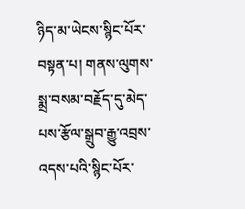ཉིད་མ་ཡེངས་སྙིང་པོར་བསྟན་པ། གནས་ལུགས་སྨྲ་བསམ་བརྗོད་དུ་མེད་པས་རྩོལ་སྒྲུབ་རྒྱུ་འབྲས་འདས་པའི་སྙིང་པོར་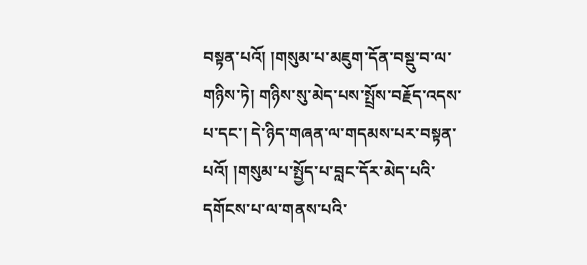བསྟན་པའོ། །གསུམ་པ་མཇུག་དོན་བསྡུ་བ་ལ་གཉིས་ཏེ། གཉིས་སུ་མེད་པས་སྤྲོས་བརྗོད་འདས་པ་དང་། དེ་ཉིད་གཞན་ལ་གདམས་པར་བསྟན་པའོ། །གསུམ་པ་སྤྱོད་པ་བླང་དོར་མེད་པའི་དགོངས་པ་ལ་གནས་པའི་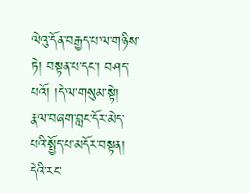ལེའུ་དོན་བརྒྱད་པ་ལ་གཉིས་ཏེ། བསྟན་པ་དང་། བཤད་པའོ། །དེ་ལ་གསུམ་སྟེ། རྣལ་བཞག་བླང་དོར་མེད་པའི་སྤྱོད་པ་མདོར་བསྟན། དེའི་རང་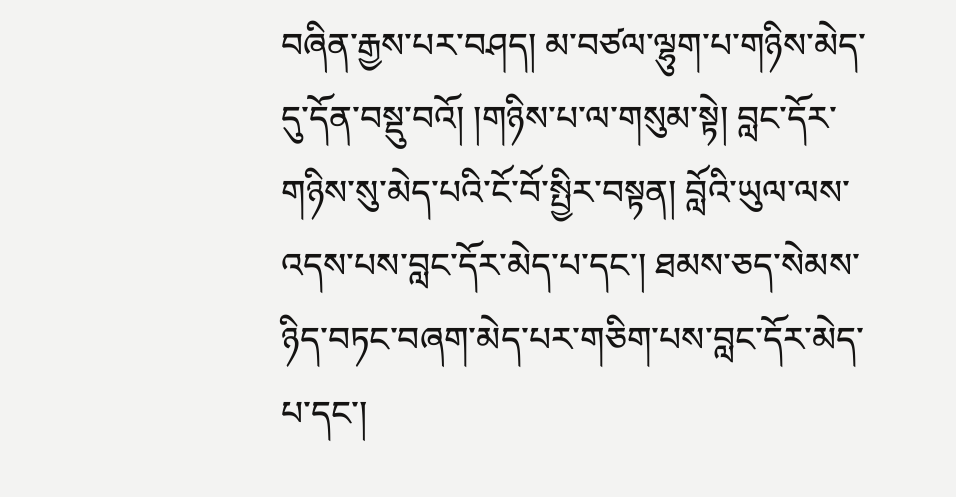བཞིན་རྒྱས་པར་བཤད། མ་བཙལ་ལྷུག་པ་གཉིས་མེད་དུ་དོན་བསྡུ་བའོ། །གཉིས་པ་ལ་གསུམ་སྟེ། བླང་དོར་གཉིས་སུ་མེད་པའི་ངོ་བོ་སྤྱིར་བསྟན། བློའི་ཡུལ་ལས་འདས་པས་བླང་དོར་མེད་པ་དང་། ཐམས་ཅད་སེམས་ཉིད་བཏང་བཞག་མེད་པར་གཅིག་པས་བླང་དོར་མེད་པ་དང་།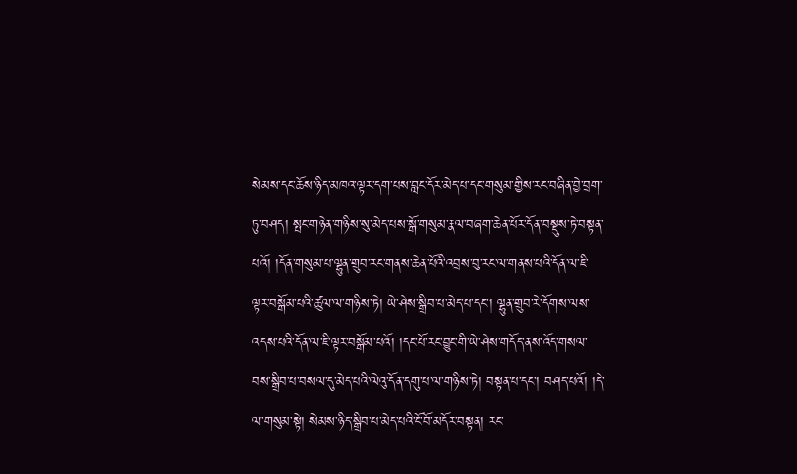སེམས་དང་ཆོས་ཉིད་མཁའ་ལྟར་དག་པས་བླང་དོར་མེད་པ་དང་གསུམ་གྱིས་རང་བཞིན་བྱེ་བྲག་ཏུ་བཤད། སྤང་གཉེན་གཉིས་སུ་མེད་པས་སྒོ་གསུམ་རྣལ་བཞག་ཆེན་པོར་དོན་བསྡུས་ཏེ་བསྟན་པའོ། །དོན་གསུམ་པ་ལྷུན་གྲུབ་རང་གནས་ཆེན་པོའི་འབྲས་བུ་རང་ལ་གནས་པའི་དོན་ལ་ཇི་ལྟར་བསྒོམ་པའི་ཚུལ་ལ་གཉིས་ཏེ། ཡེ་ཤེས་སྒྲིབ་པ་མེད་པ་དང་། ལྷུན་གྲུབ་རེ་དོགས་ལས་འདས་པའི་དོན་ལ་ཇི་ལྟར་བསྒོམ་པའོ། །དང་པོ་རང་བྱུང་གི་ཡེ་ཤེས་གདོད་ནས་འོད་གསལ་བས་སྒྲིབ་པ་བསལ་དུ་མེད་པའི་ལེའུ་དོན་དགུ་པ་ལ་གཉིས་ཏེ། བསྟན་པ་དང་། བཤད་པའོ། །དེ་ལ་གསུམ་སྟེ། སེམས་ཉིད་སྒྲིབ་པ་མེད་པའི་ངོ་བོ་མདོར་བསྟན། རང་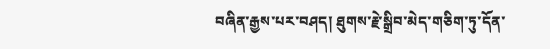བཞིན་རྒྱས་པར་བཤད། ཐུགས་རྗེ་སྒྲིབ་མེད་གཅིག་ཏུ་དོན་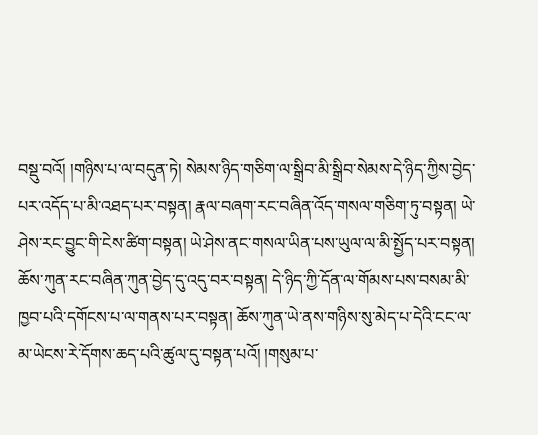བསྡུ་བའོ། །གཉིས་པ་ལ་བདུན་ཏེ། སེམས་ཉིད་གཅིག་ལ་སྒྲིབ་མི་སྒྲིབ་སེམས་དེ་ཉིད་ཀྱིས་བྱེད་པར་འདོད་པ་མི་འཐད་པར་བསྟན། རྣལ་བཞག་རང་བཞིན་འོད་གསལ་གཅིག་ཏུ་བསྟན། ཡེ་ཤེས་རང་བྱུང་གི་ངེས་ཚིག་བསྟན། ཡེ་ཤེས་ནང་གསལ་ཡིན་པས་ཡུལ་ལ་མི་སྤྱོད་པར་བསྟན། ཆོས་ཀུན་རང་བཞིན་ཀུན་བྱེད་དུ་འདུ་བར་བསྟན། དེ་ཉིད་ཀྱི་དོན་ལ་གོམས་པས་བསམ་མི་ཁྱབ་པའི་དགོངས་པ་ལ་གནས་པར་བསྟན། ཆོས་ཀུན་ཡེ་ནས་གཉིས་སུ་མེད་པ་དེའི་ངང་ལ་མ་ཡེངས་རེ་དོགས་ཆད་པའི་ཚུལ་དུ་བསྟན་པའོ། །གསུམ་པ་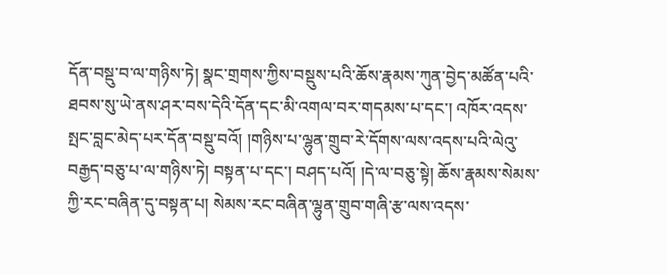དོན་བསྡུ་བ་ལ་གཉིས་ཏེ། སྣང་གྲགས་ཀྱིས་བསྡུས་པའི་ཆོས་རྣམས་ཀུན་བྱེད་མཚོན་པའི་ཐབས་སུ་ཡེ་ནས་ཤར་བས་དེའི་དོན་དང་མི་འགལ་བར་གདམས་པ་དང་། འཁོར་འདས་སྤང་བླང་མེད་པར་དོན་བསྡུ་བའོ། །གཉིས་པ་ལྷུན་གྲུབ་རེ་དོགས་ལས་འདས་པའི་ལེའུ་བརྒྱད་བཅུ་པ་ལ་གཉིས་ཏེ། བསྟན་པ་དང་། བཤད་པའོ། །དེ་ལ་བཅུ་སྟེ། ཆོས་རྣམས་སེམས་ཀྱི་རང་བཞིན་དུ་བསྟན་པ། སེམས་རང་བཞིན་ལྷུན་གྲུབ་གཞི་རྩ་ལས་འདས་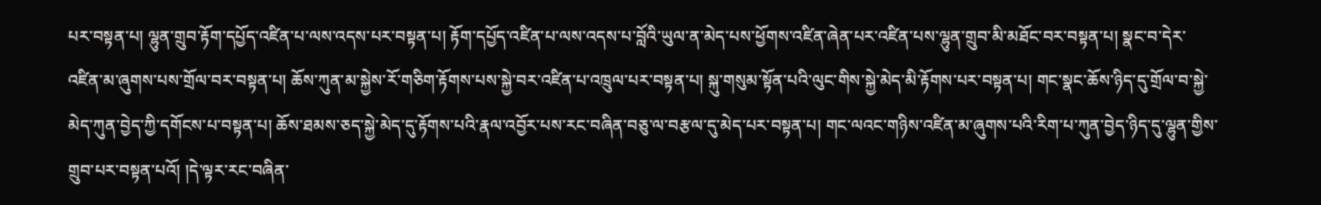པར་བསྟན་པ། ལྷུན་གྲུབ་རྟོག་དཔྱོད་འཛིན་པ་ལས་འདས་པར་བསྟན་པ། རྟོག་དཔྱོད་འཛིན་པ་ལས་འདས་པ་བློའི་ཡུལ་ན་མེད་པས་ཕྱོགས་འཛིན་ཞེན་པར་འཛིན་པས་ལྷུན་གྲུབ་མི་མཐོང་བར་བསྟན་པ། སྣང་བ་དེར་འཛིན་མ་ཞུགས་པས་གྲོལ་བར་བསྟན་པ། ཆོས་ཀུན་མ་སྐྱེས་རོ་གཅིག་རྟོགས་པས་སྐྱེ་བར་འཛིན་པ་འཁྲུལ་པར་བསྟན་པ། སྐུ་གསུམ་སྟོན་པའི་ལུང་གིས་སྐྱེ་མེད་མི་རྟོགས་པར་བསྟན་པ། གང་སྣང་ཆོས་ཉིད་དུ་གྲོལ་བ་སྐྱེ་མེད་ཀུན་བྱེད་ཀྱི་དགོངས་པ་བསྟན་པ། ཆོས་ཐམས་ཅད་སྐྱེ་མེད་དུ་རྟོགས་པའི་རྣལ་འབྱོར་པས་རང་བཞིན་བཅུ་ལ་བརྩལ་དུ་མེད་པར་བསྟན་པ། གང་ལའང་གཉིས་འཛིན་མ་ཞུགས་པའི་རིག་པ་ཀུན་བྱེད་ཉིད་དུ་ལྷུན་གྱིས་གྲུབ་པར་བསྟན་པའོ། །དེ་ལྟར་རང་བཞིན་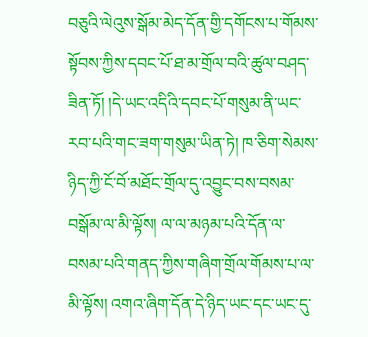བཅུའི་ལེའུས་སྒོམ་མེད་དོན་གྱི་དགོངས་པ་གོམས་སྟོབས་ཀྱིས་དབང་པོ་ཐ་མ་གྲོལ་བའི་ཚུལ་བཤད་ཟིན་ཏོ། །དེ་ཡང་འདིའི་དབང་པོ་གསུམ་ནི་ཡང་རབ་པའི་གང་ཟག་གསུམ་ཡིན་ཏེ། ཁ་ཅིག་སེམས་ཉིད་ཀྱི་ངོ་བོ་མཐོང་གྲོལ་དུ་འབྱུང་བས་བསམ་བསྒོམ་ལ་མི་ལྟོས། ལ་ལ་མཉམ་པའི་དོན་ལ་བསམ་པའི་གནད་ཀྱིས་གཞིག་གྲོལ་གོམས་པ་ལ་མི་ལྟོས། འགའ་ཞིག་དོན་དེ་ཉིད་ཡང་དང་ཡང་དུ་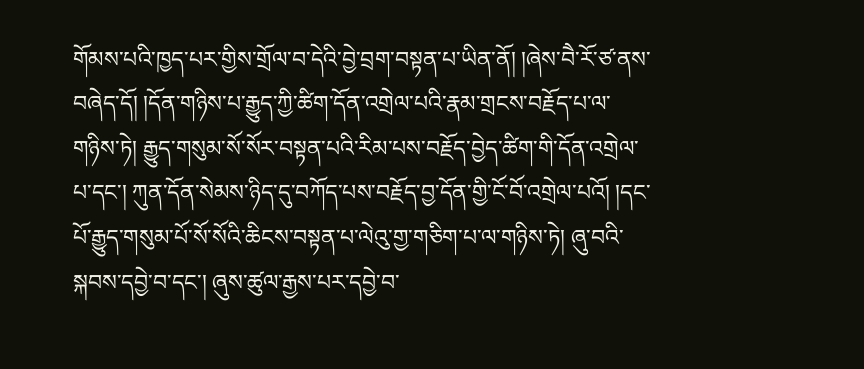གོམས་པའི་ཁྱད་པར་གྱིས་གྲོལ་བ་དེའི་བྱེ་བྲག་བསྟན་པ་ཡིན་ནོ། །ཞེས་བཻ་རོ་ཙ་ནས་བཞེད་དོ། །དོན་གཉིས་པ་རྒྱུད་ཀྱི་ཚིག་དོན་འགྲེལ་པའི་རྣམ་གྲངས་བརྗོད་པ་ལ་གཉིས་ཏེ། རྒྱུད་གསུམ་སོ་སོར་བསྟན་པའི་རིམ་པས་བརྗོད་བྱེད་ཚིག་གི་དོན་འགྲེལ་པ་དང་། ཀུན་དོན་སེམས་ཉིད་དུ་བཀོད་པས་བརྗོད་བྱ་དོན་གྱི་ངོ་བོ་འགྲེལ་པའོ། །དང་པོ་རྒྱུད་གསུམ་པོ་སོ་སོའི་ཆིངས་བསྟན་པ་ལེའུ་གྱ་གཅིག་པ་ལ་གཉིས་ཏེ། ཞུ་བའི་སྐབས་དབྱེ་བ་དང་། ཞུས་ཚུལ་རྒྱས་པར་དབྱེ་བ་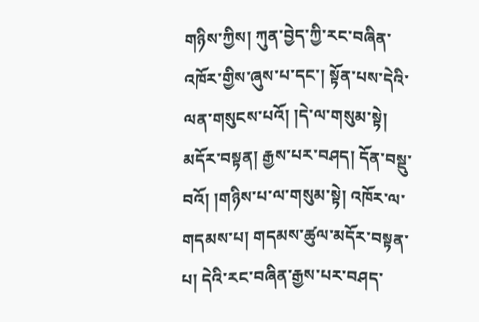གཉིས་ཀྱིས། ཀུན་བྱེད་ཀྱི་རང་བཞིན་འཁོར་གྱིས་ཞུས་པ་དང་། སྟོན་པས་དེའི་ལན་གསུངས་པའོ། །དེ་ལ་གསུམ་སྟེ། མདོར་བསྟན། རྒྱས་པར་བཤད། དོན་བསྡུ་བའོ། །གཉིས་པ་ལ་གསུམ་སྟེ། འཁོར་ལ་གདམས་པ། གདམས་ཚུལ་མདོར་བསྟན་པ། དེའི་རང་བཞིན་རྒྱས་པར་བཤད་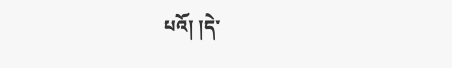པའོ། །དེ་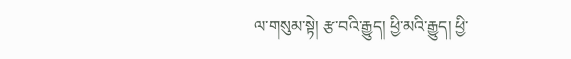ལ་གསུམ་སྟེ། རྩ་བའི་རྒྱུད། ཕྱི་མའི་རྒྱུད། ཕྱི་